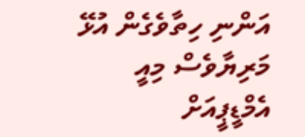އަންނި ހިތާވެގެން އުޅޭ މަރިޔާވެސް މިއީ އެމްޑީޕީއަށް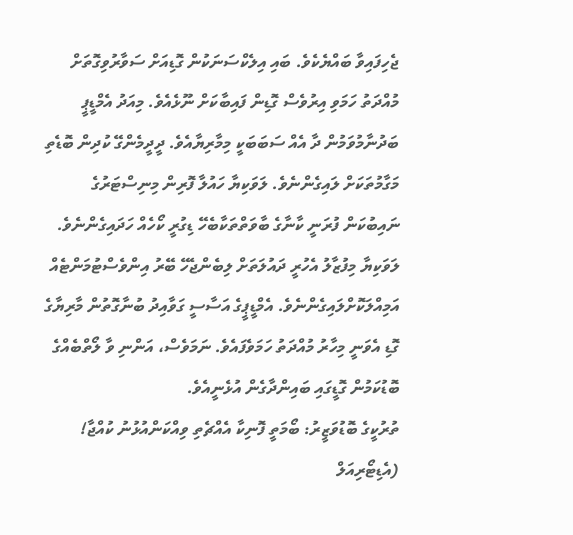ޖެހިފައިވާ ބައްޔެކެވެ. ބައި އިލެކްސަނަކުން ގޮޑިއަށް ސަވާރުވިގޮތަށް މުއްދަތު ހަމަވި އިރުވެސް ގޮޑިން ފައިބާކަށް ނޫޅެއެވެ. މިއަދު އެމްޑީޕީ ބަދުނާމުވަމުން ދާ އެއް ސަބަބަކީ މިމާރިޔާއެވެ. ދީދީމެންގޭ ކުދިން ބޮޑެތި މަގާމުތަކަށް ލައިގެންނެވެ. ލަވަކިޔާ ހައުލާ ފޮރިން މިނިސްޓަރުގެ ނައިބުކަން ފުރަނީ ކާނާގެ ބާވަތްތަކާބެހޭ ޑިގުރީ ކޯހެއް ހަދައިގެންނެވެ. ލަވަކިޔާ މިފުޒާލު އެހުރީ ދައުލަތަށް ލިބެންޖެހޭ ބޭރު އިންވެސްޓުމަންޓެއް އަމިއްލަކޮށްލައިގެންނެވެ. އެމްޑީޕީގެ އަސާސީ ގަވާއިދު ބުނާގޮތުން މާރިޔާގެ ގޮޑި އެވަނީ މިހާރު މުއްދަތު ހަމަވެފައެވެ. ނަމަވެސް، އަންނި ވާ ލޯތްބެއްގެ ބޮޑުކަމުން ގޮޑީގައި ބައިންދާގެން އުޅެނީއެވެ.
ތުރުކީގެ ބޮޑުވަޒީރު: ބޯމަތީ ފޮނިކާ އެއްޗެތި ވިއްކަންއުޅުނު ކުއްޖާ!
(އެޑިޓޯރިއަލް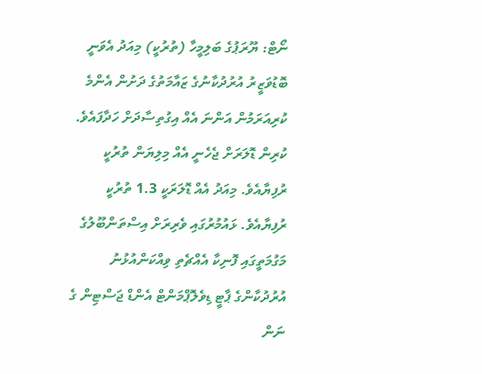ނޯޓް: ޔޫރަޕުގެ ބަލިމީހާ (ތުރުކީ) މިއަދު އެވަނީ ބޮޑުވަޒީރު އުރުދުކާނުގެ ޒައާމަތުގެ ދަށުން އެންމެ ކުރިއަރަމުން އަންނަ އެއް އިގުތިސާދަށް ހަދާފައެވެ. ކުރިން ޑޮލަރަށް ޖެހެނީ އެއް މިލިޔަން ތުރުކީ ރުފިޔާއެވެ. މިއަދު އެއް ޑޮލަރަކީ 1.3 ތުރުކީ ރުފިޔާއެވެ. ޅައުމުރުގައި ވެރިރަށް އިސްތަންބޫލުގެ މަގުމަތީގައި ފޮނިކާ އެއްޗެތި ވިއްކަންއުޅުނު އުރުދުކާންގެ ޕާޓީ ޑިވެލޮޕްމަންޓް އެންޑް ޖަސްޓިން ގެ ނަން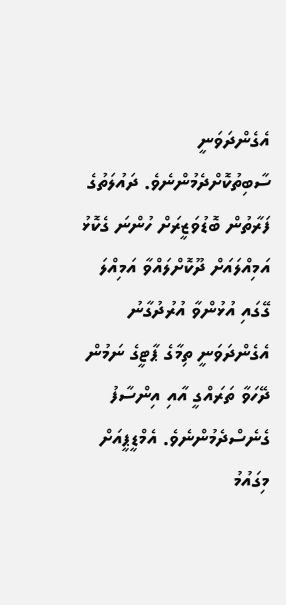އެގެންދަވަނީ ސާބިތުކޮށްދެމުންނެވެ. ދައުލަތުގެ ފަރާތުން ބޮޑުވަޒީރަށް ހުންނަ ގެކޮޅު އަމިއްލައަށް ދޫކޮށްލައްވާ އަމިއްލަ ގޭގައި އުޅުންވާ އުރުދުގާނު އެގެންދަވަނީ ތިމާގެ ޕާޓީގެ ނަމުން ދޭހަވާ ތަރައްގީ އާއި އިންސާފު ގެނެސްދެމުންނެވެ. އެމްޑީޕީއަށް މިގައުމު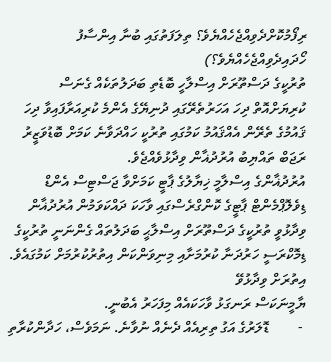ރިފޯމުކޮށްދެވިއްޖެހެއްޔެވެ؟ ތިލަފަތުގައި ބުނާ އިންސާފު ހޯދައިދެވިއްޖެހެއްޔެވެ؟)
ތުރުކީގެ ދަސްތޫރަށް އިސްލާހީ ބޮޑެތި ބަދަލުތަކެއް ގެނަސް ކުރިޔަށްއޮތް ދިހަ އަހަރުތެރޭގައި ދުނިޔޭގެ އެންމެ ކުރިއަރާފައިވާ ދިހަ ޤައުމުގެ ތެރޭން އެއްޤައުމު ކަމުގައި ތުރުކީ ހައްދަވާނެ ކަމަށް ބޮޑުވަޒީރު ރަޖަބް ތައްޔިބު އުރުދުޣާން ވިދާޅުވެއްޖެވެ.
އުރުދުޣާންގެ އިސްލާމީ ޚިޔާލުގެ ޕާޓީ ކަމަށްވާ ޖަސްޓިސް އެންޑް ޑިވެލޮޕްމެންޓް ޕާޓީގެ ކޮންގްރެސްގައި ވާހަކަ ދައްކަވަމުން އުރުދުޣާން ވިދާޅުވީ ތުރުކީގެ ދަސްތޫރަށް އިސްލާޙީ ބަދަލުތައް ގެންނަނީ ތުރުކީގެ ޑިމޮކްރަސީ ހަރުދަނާ ކުރުމަށާއި މިނިވަންކަން އިތުރުކުރުމަށް ކަމުގައެވެ. އިތުރަށް ވިދާޅުވޭ
ޔާމީނަކަސް ރަނގަޅު ވާހަކައެއް މިފަހަރު އެބުނީ.
 -        ޑޮލަރުގެ އަގު ތިރިއެއް ދެނެއް ނުވާނެ. ނަމަވެސް، ހަދާންކުރާތި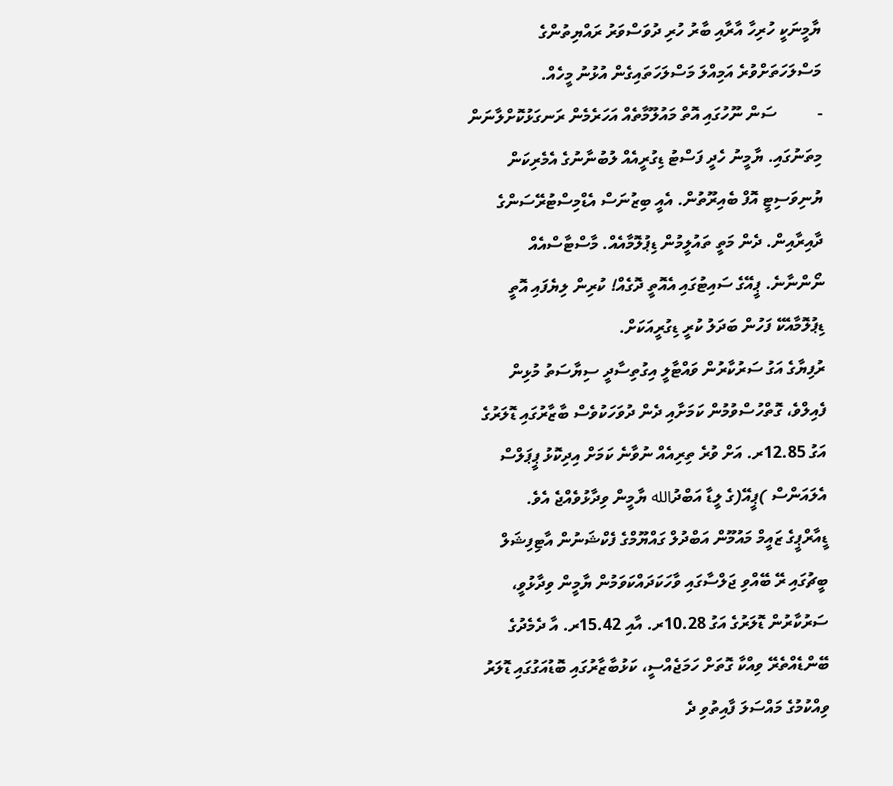ޔާމީނަކީ ހުރިހާ އާރާއި ބާރު ހުރި ދުވަސްވަރު ރައްޔިތުންގެ މަސްލަހަތަށްވުރެ އަމިއްލަ މަސްލަހަތައިގެން އުޅުނު މީހެއް.
-          ސަން ނޫހުގައި އޮތް މައުލޫމާތެއް އަހަރެމެން ރަނގަޅުކޮށްލާނަން މިތަނުގައި. ޔާމީނު ހެދީ ފަސްޓު ޑިގުރީއެއް ލުބުނާނުގެ އެމެރިކަން ޔުނިވަސިޓީ އޮފް ބެއިރޫތުން. އެއީ ބިޒުނަސް އެޑްމިސްޓުރޭސަންގެ ދާއިރާއިން. ދެން މަތީ ތައުލީމުން ޑިޕުލޮމާއެއް. މާސްޓާސްއެއް ނޯންނާނެ. ޕީއޭގެ ސައިޓުގައި އެއޮތީ ދޮގެއް! ކުރިން ލިޔެފައި އޮތީ ޑިޕުލޮމާއެކޭ ފަހުން ބަދަލު ކުރީ ޑިގުރީއަކަށް.
ރުފިޔާގެ އަގު ސަރުކާރުން ވައްޓާލީ އިގުތިސާދީ ސިޔާސަތު މުޅިން ފެއިލްވެ، ގޮތްހުސްވުމުން ކަމަށާއި ދެން ދުވަހަކުވެސް ބާޒާރުގައި ޑޮލަރުގެ އަގު 12.85ރ. އަށް ވުރެ ތިރިއެއް ނުވާނެ ކަމަށް އިދިކޮޅު ޕީޕަލްސް އެލައަންސް )ޕީއޭ(ގެ ލީޑާ އަބްދުالله ޔާމީން ވިދާޅުވެއްޖެ އެވެ.
ޑީއާރްޕީގެ ޒައީމް މައުމޫން އަބްދުލް ގައްޔޫމްގެ ފެކްޝަނުން އާޓިފިޝަލް ބީޗުގައި ރޭ ބޭއްވި ޖަލްސާގައި ވާހަކަދައްކަވަމުން ޔާމީން ވިދާޅުވީ، ސަރުކާރުން ޑޮލަރުގެ އަގު 10.28ރ. އާއި 15.42ރ. އާ ދެމެދުގެ ބޭންޑެއްތެރޭ ވިއްކާ ގޮތަށް ހަމަޖެއްސީ، ކަޅުބާޒާރުގައި ބޮޑުއަގުގައި ޑޮލަރު ވިއްކުމުގެ މައްސަލަ ފާއިތުވި ދެ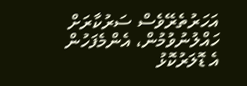އަހަރުތެރޭވެސް ސަރުކާރަށް ހައްލުނުވުމުން، އެންމެފަހުން އެ ޑޮލަރުކޮޅު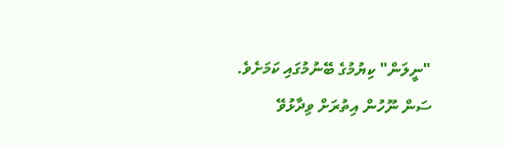"ނީލަން" ކިޔުމުގެ ބޭނުމުގައި ކަމަށެވެ. ސަން ނޫހުން އިތުރަށް ވިދާޅުވޭ